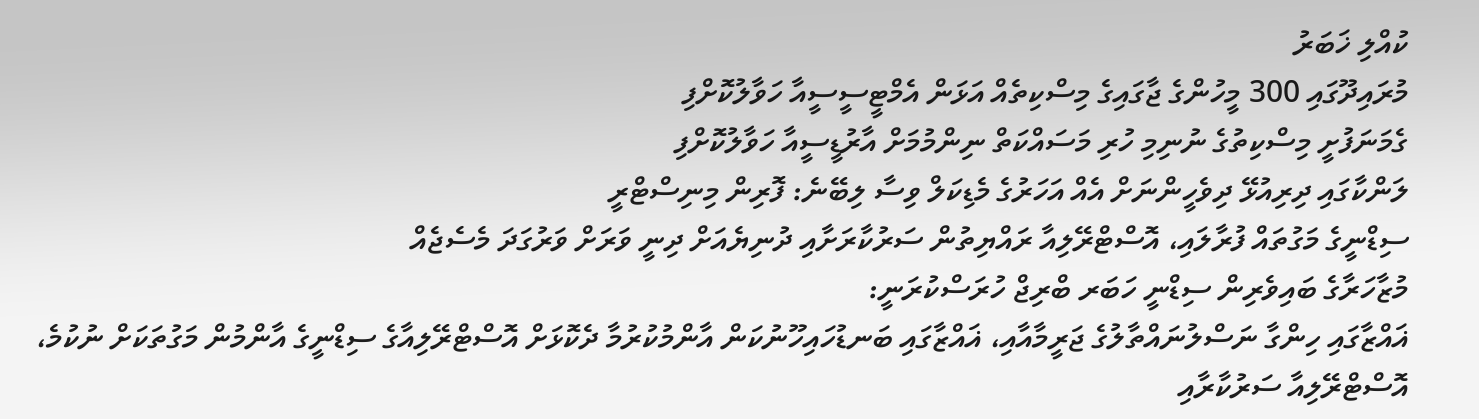ކުއްލި ޚަބަރު
މުރައިދޫގައި 300 މީހުންގެ ޖާގައިގެ މިސްކިތެއް އަޅަން އެމްޓީސީސީއާ ހަވާލުކޮށްފި
ގެމަނަފުށީ މިސްކިތުގެ ނުނިމި ހުރި މަސައްކަތް ނިންމުމަށް އާރުޑީސީއާ ހަވާލުކޮށްފި
ލަންކާގައި ދިރިއުޅޭ ދިވެހީންނަށް އެއް އަހަރުގެ މެޑިކަލް ވިސާ ލިބޭނެ: ފޮރިން މިނިސްޓްރީ
ސިޑްނީގެ މަގުތައް ފުރާލައި، އޮސްޓްރޭލިއާ ރައްޔިތުން ސަރުކާރަށާއި ދުނިޔެއަށް ދިނީ ވަރަށް ވަރުގަދަ މެސެޖެއް
މުޒާހަރާގެ ބައިވެރިން ސިޑްނީ ހަބަރ ބްރިޖް ހުރަސްކުރަނީ:
ޣައްޒާގައި ހިންގާ ނަސްލުނައްތާލުގެ ޖަރީމާއާއި، ޣައްޒާގައި ބަނޑުހައިހޫނުކަން އާންމުކުރުމާ ދެކޮޅަށް އޮސްޓްރޭލިއާގެ ސިޑްނީގެ އާންމުން މަގުތަކަށް ނުކުމެ، އޮސްޓްރޭލިއާ ސަރުކާރާއި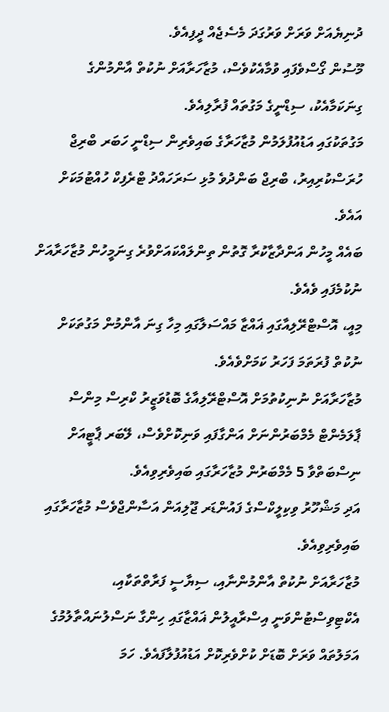ދުނިޔެއަށް ވަރަށް ވަރުގަދަ މެސެޖެއް ދީފިއެވެ.
މޫސުން ގޯސްވެފައި ވުމާއެކުވެސް، މުޒާހަރާއަށް ނުކުތް އާންމުންގެ ގިނަކަމާއެކު، ސިޑްނީގެ މަގުތައް ފުރާލިއެވެ.
މަގުތަކުގައި އަޑުއުފުލަމުން މުޒާހަރާގެ ބައިވެރިން ސިޑްނީ ހަބަރ ބްރިޖް ހުރަސްކުރިއިރު، ބްރިޖް ބަންދުވެ މުޅި ސަރަހައްދު ޓްރެފިކް ހުއްޓުމަކަށް އައެވެ.
ބައެއް މީހުން އަންދާޒާކުރާ ގޮތުން ތިންލައްކައަށްވުރެ ގިނަމީހުން މުޒާހަރާއަށް ނުކުމެފައި ވެއެވެ.
މިއީ، އޮސްޓްރޭލިއާގައި ޣައްޒާ މައްސަލާގައި މިހާ ގިނަ އާންމުން މަގުތަކަށް ނުކުތް ފުރަތަމަ ފަހަރު ކަމަށްވެއެވެ.
މުޒާހަރާއަށް ނުނިކުތުމަށް އޮސްޓްރޭލިއާގެ ބޮޑުވަޒީރު ކްރިސް މިންސް ޕާލަމެންޓް މެމްބަރުންނަށް އަންގާފައި ވަނިކޮށްވެސް، ލޭބަރ ޕާޓީއަށް ނިސްބަތްވާ 5 މެމްބަރުން މުޒާހަރާގައި ބައިވެރިވިއެވެ.
އަދި މަޝްހޫރު ވިކިލީކްސްގެ ފައުންޑަރ ޖޫލިއަން އަސާންޖްވެސް މުޒާހަރާގައި ބައިވެރިވިއެވެ.
މުޒާހަރާއަށް ނުކުތް އާންމުންނާއި، ސިޔާސީ ފަރާތްތަކާއި، އެކްޓިވިސްޓުންވަނީ އިސްރާއީލުން ޣައްޒާގައި ހިންގާ ނަސްލުނައްތާލުމުގެ އަމަލުތައް ވަރަށް ބޮޑަށް ކުށްވެރިކޮށް އަޑުއުފުލާފައެވެ. ހަމަ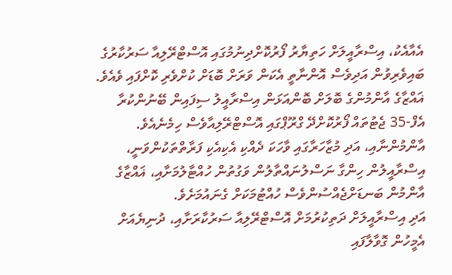އެއާއެކު، އިސްރާއީލަށް ހަތިޔާރު ފޯރުކޮށްދިނުމުގައި އޮސްޓްރޭލިއާ ސަރުކާރުގެ  ބައިވެރިވުން އަދިވެސް އޮންނާތީ އެކަން ވަރަށް ބޮޑަށް ކުށްވެރި ކޮށްފައި ވެއެވެ.
ޣައްޒާގެ އާންމުންގެ ބޮލަށް ބޮންއަޅަން އިސްރާއީލު ސިފައިން ބޭނުންކުރާ އެފް-35 ޖެޓުތައް ފޯރުކޮށްދޭ ގްރޫޕްގައި އޮސްޓްރޭލިއާވެސް ހިމެނެއެވެ.
އާންމުންނާއި، އަދި މުޒާހަރާގައި ވާހަކަ ދެއްކި އެކިއެކި ފަރާތްތަކުންވަނީ، އިސްރާއީލުން ހިންގާ ނަސްލުނައްތާލުން ވަގުތުން ހުއްޓާލުމަށާއި، ޣައްޒާގެ އާންމުން ބަނޑަށްޖެއްސުންވެސް ހުއްޓުމަކަށް ގެނައުމަށެވެ.
އަދި އިސްރާއީލަށް ދަތިކުރުމަށް އޮސްޓްރޭލިއާ ސަރުކާރަށާއި، ދުނިޔެއަށް އެމީހުން ގޮވާލާފައި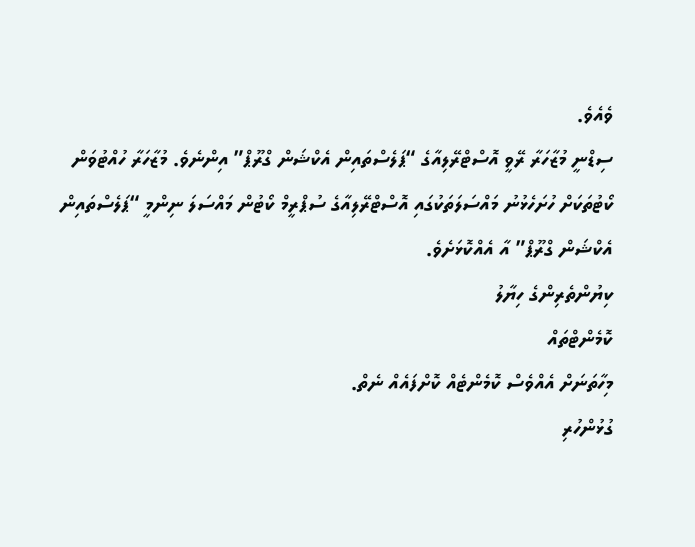ވެއެވެ.
ސިޑްނީ މުޒާހަރާ ރޭވީ އޮސްޓްރޭލިއާގެ “ޕަލެސްތައިން އެކްޝަން ގްރޫޕް” އިންނެވެ. މުޒާހަރާ ހުއްޓުވަން ކޯޓުތަކަށް ހުށަހެޅުނު މައްސަލަތަކުގައި އޮސްޓްރޭލިއާގެ ސުޕްރީމް ކޯޓުން މައްސަލަ ނިންމީ “ޕަލެސްތައިން އެކްޝަން ގްރޫޕް” އާ އެއްކޮޅަށެވެ.
ކިޔުންތެރިންގެ ހިޔާލު
ކޮމެންޓްތައް
މިހާތަނަށް އެއްވެސް ކޮމެންޓެއް ކޮށްފައެއް ނެތް.
ގުޅުންހުރި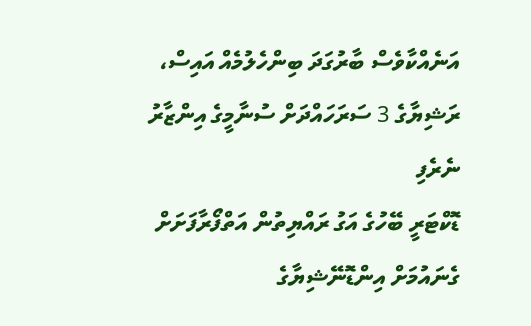އަނެއްކާވެސް ބާރުގަދަ ބިންހެލުމެއް އައިސް، ރަޝިޔާގެ 3 ސަރަހައްދަށް ސުނާމީގެ އިންޒާރު ނެރެފި
ޑޮކްޓަރީ ބޭހުގެ އަގު ރައްޔިތުން އަތްފޯރާފަށަށް ގެނައުމަށް އިންޑޮނޭޝިޔާގެ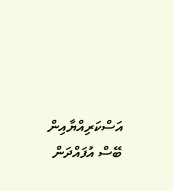އަސްކަރިއްޔާއިން ބޭސް އުފައްދަން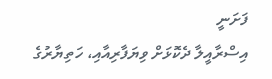ފަށަނީ
އިސްރާއީލާ ދެކޮޅަށް ވިޔަފާރިއާއި، ހަތިޔާރުގެ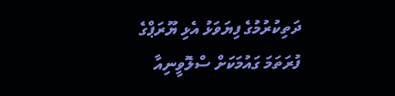ދަތިކުރުމުގެ ފިޔަވަޅު އެޅި ޔޫރަޕްގެ ފުރަތަމަ ގައުމަކަށް ސްލޮވީނިއާ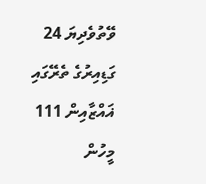ވޭތުވެދިޔަ 24 ގަޑިއިރުގެ ތެރޭގައި ޣައްޒާއިން 111 މީހުން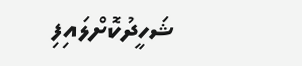ޝަހީދުކޮށްލައިފި